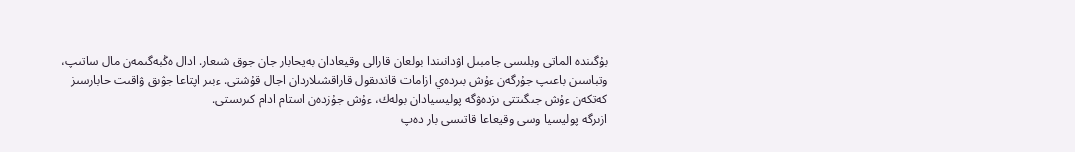بۇگىندە الماتى وبلىسى جامبىل اۋدانىندا بولعان قارالى وقيعادان بەيحابار جان جوق شىعار. ادال ەڭبەگىمەن مال ساتىپ، وتباسىن باعىپ جۇرگەن ءۇش بىردەي ازامات قاندىقول قاراقشىلاردان اجال قۇشتى. ءبىر اپتاعا جۋىق ۋاقىت حابارسىز كەتكەن ءۇش جىگىتتى ىزدەۋگە پوليسيادان بولەك، ءۇش جۇزدەن استام ادام كىرىستى.
ازىرگە پوليسيا وسى وقيعاعا قاتىسى بار دەپ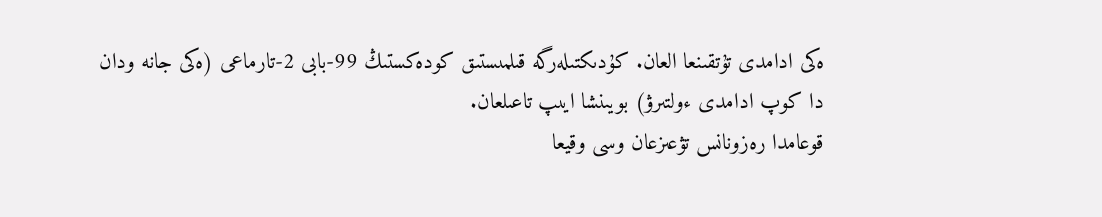ەكى ادامدى تۇتقىنعا العان. كۇدىكتىلەرگە قىلمىستىق كودەكستىڭ 99-بابى 2-تارماعى (ەكى جانە ودان دا كوپ ادامدى ءولتىرۋ) بويىنشا ايىپ تاعىلعان.
قوعامدا رەزونانس تۋعىزعان وسى وقيعا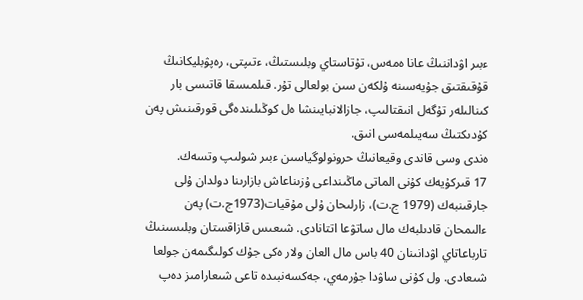ءبىر اۋداننىڭ عانا ەمەس، تۇتاستاي وبلىستىڭ، ءتىپتى، رەپۋبليكانىڭ قۇقىقتىق جۇيەسىنە ۇلكەن سىن بولعالى تۇر. قىلمىسقا قاتىسى بار كىنالىلەر تۇگەل انىقتالىپ، جازالانبايىنشا ەل كوڭىلىندەگى قورقىنىش پەن كۇدىكتىڭ سەيىلمەسى انىق.
ەندى وسى قاندى وقيعانىڭ حرونولوگياسىن ءبىر شولىپ وتسەك.
17 قىركۇيەك كۇنى الماتى ماڭىنداعى ۇزىناعاش بازارىنا دولدان ۇلى جارقىنبەك (1979 ج.ت)، زارلىحان ۇلى مۇقيات(1973ج.ت) پەن ءالىمحان قادىلبەك مال ساتۋعا اتتانادى. شىعىس قازاقستان وبلىسىنىڭ تارباعاتاي اۋدانىنان 40 باس مال العان ولار ەكى جۇك كولىگىمەن جولعا شىعادى. ول كۇنى ساۋدا جۇرمەي، جەكسەنبىدە تاعى شىعارامىز دەپ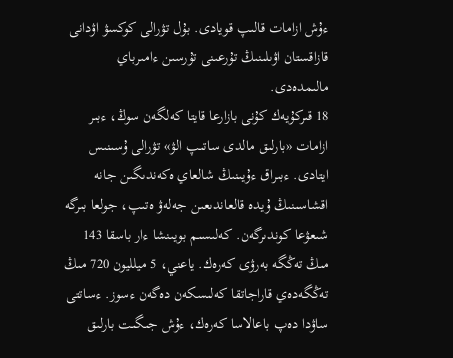ءۇش ازامات قالىپ قويادى. بۇل تۋرالى كوكسۋ اۋدانى قازاقستان اۋىلىنىڭ تۇرعىنى تۇرسىن ءامىرباي مالىمدەدى.
18 قىركۇيەك كۇنى بازارعا قايتا كەلگەن سوڭ، ءبىر ازامات «بارلىق مالدى ساتىپ الۋ» تۋرالى ۇسىنىس ايتادى. ءبىراق ءۇيىنىڭ شالعاي ەكەندىگىن جانە اقشاسىنىڭ ۇيدە قالعاندىعىن جەلەۋ ەتىپ، جولعا بىرگە شىعۋعا كوندىرگەن. كەلىسىم بويىنشا ءار باسقا 143 مىڭ تەڭگە بەرۋى كەرەك. ياعني، 5 ميلليون 720 مىڭ تەڭگەدەي قاراجاتقا كەلىسكەن دەگەن ءسوز. ءساتتى ساۋدا دەپ باعالاسا كەرەك، ءۇش جىگىت بارلىق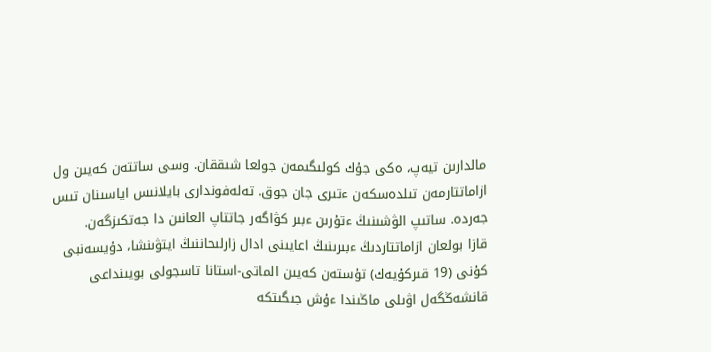مالدارىن تيەپ، ەكى جۇك كولىگىمەن جولعا شىققان. وسى ساتتەن كەيىن ول ازاماتتارمەن تىلدەسكەن ءتىرى جان جوق. تەلەفوندارى بايلانىس اياسىنان تىس جەردە. ساتىپ الۋشىنىڭ ءتۇرىن ءبىر كۋاگەر جاتتاپ العانىن دا جەتكىزگەن.
قازا بولعان ازاماتتاردىڭ ءبىرىنىڭ اعايىنى ادال زارلىحاننىڭ ايتۋىنشا، دۇيسەنبى كۇنى (19 قىركۇيەك) تۇستەن كەيىن الماتى-استانا تاسجولى بويىنداعى قانشەڭگەل اۋىلى ماڭىندا ءۇش جىگىتكە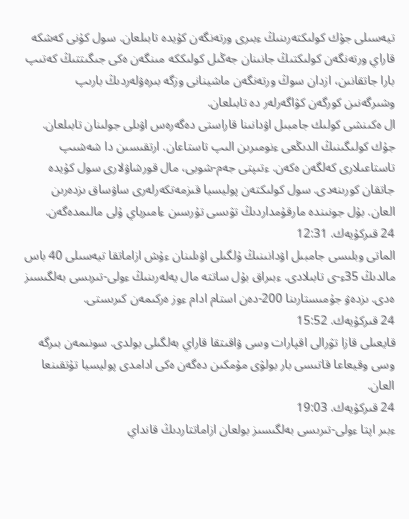تيەسىلى جۇك كولىكتەرىنىڭ ءبىرى ورتەنگەن كۇيدە تابىلعان. سول كۇنى كەشكە قاراي ورتەنگەن كولىكتىڭ جانىنان جەڭىل كولىككە مىنگەن ەكى جىگىتتىڭ كەتىپ بارا جاتقانىن، ازدان سوڭ ورتەنگەن ماشينانى وزگە بىرەۋلەردىڭ بارىپ وشىرگەنىن كورگەن كۋاگەرلەر دە تابىلعان.
ال ەكىنشى كولىك جامبىل اۋدانىنا قاراستى دەگەرەس اۋىلى جولىنان تابىلعان. جۇك كولىگىنىڭ الدىڭعى ءنومىرىن الىپ تاستاعان. ارتقىسىن دا شەشىپ تاستاعىلارى كەلگەن ەكەن. ءتىپتى جەم-شوبى، مال قورشاۋلارى سول كۇيدە جاتقان كورىنەدى. سول كولىكتەن پوليسيا قىزمەتكەرلەرى ساۋساق ىزدەرىن العان. بۇل جونىندە مارقۇمداردىڭ تۋىسى تۇرسىن ءامىرباي ۇلى مالىمدەگەن.
24 قىركۇيەك. 12:31
الماتى وبلىسى جامبىل اۋدانىنىڭ ۇلگىلى اۋىلىنان ءۇش ازاماتقا تيەسىلى 40 باس مالدىڭ 35ء-ى تابىلادى. ءبىراق بۇل ساتتە مال يەلەرىنىڭ ءولى-تىرىسى بەلگىسىز ەدى. ىزدەۋ جۇمىستارىنا 200-دەن استام ادام ءوز ەركىمەن كىرىستى.
24 قىركۇيەك. 15:52
قايعىلى قازا تۋرالى اقپارات وسى ۋاقىتقا قاراي بەلگىلى بولدى. سونىمەن بىرگە وسى وقيعاعا قاتىسى بار بولۋى مۇمكىن دەگەن ەكى ادامدى پوليسيا تۇتقىنعا العان.
24 قىركۇيەك. 19:03
ءبىر اپتا ءولى-تىرىسى بەلگىسىز بولعان ازاماتتاردىڭ قانداي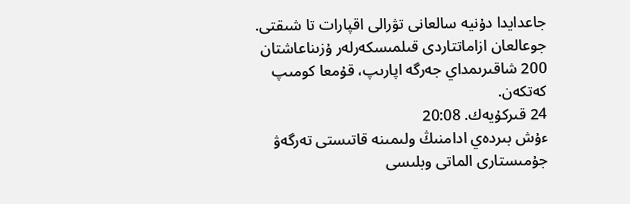جاعدايدا دۇنيە سالعانى تۋرالى اقپارات تا شىقتى. جوعالعان ازاماتتاردى قىلمىسكەرلەر ۇزىناعاشتان 200 شاقىرىمداي جەرگە اپارىپ، قۇمعا كومىپ كەتكەن.
24 قىركۇيەك. 20:08
ءۇش بىردەي ادامنىڭ ولىمىنە قاتىستى تەرگەۋ جۇمىستارى الماتى وبلىسى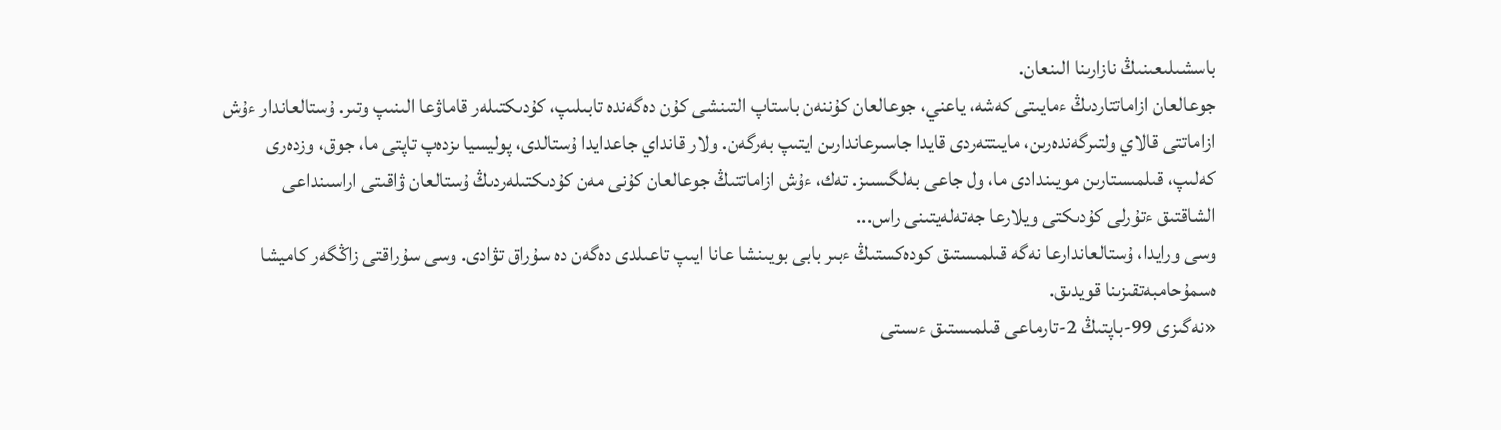باسشىلىعىنىڭ نازارىنا الىنعان.
جوعالعان ازاماتتاردىڭ ءمايىتى كەشە، ياعني، جوعالعان كۇننەن باستاپ التىنشى كۇن دەگەندە تابىلىپ، كۇدىكتىلەر قاماۋعا الىنىپ وتىر. ۇستالعاندار ءۇش ازاماتتى قالاي ولتىرگەندەرىن، مايىتتەردى قايدا جاسىرعاندارىن ايتىپ بەرگەن. ولار قانداي جاعدايدا ۇستالدى، پوليسيا ىزدەپ تاپتى ما، جوق، وزدەرى كەلىپ، قىلمىستارىن مويىندادى ما، ول جاعى بەلگىسىز. تەك، ءۇش ازاماتتىڭ جوعالعان كۇنى مەن كۇدىكتىلەردىڭ ۇستالعان ۋاقىتى اراسىنداعى الشاقتىق ءتۇرلى كۇدىكتى ويلارعا جەتەلەيتىنى راس...
وسى ورايدا، ۇستالعاندارعا نەگە قىلمىستىق كودەكستىڭ ءبىر بابى بويىنشا عانا ايىپ تاعىلدى دەگەن دە سۇراق تۋادى. وسى سۇراقتى زاڭگەر كاميشا ەسمۇحامبەتقىزىنا قويدىق.
«نەگىزى 99-باپتىڭ 2-تارماعى قىلمىستىق ءىستى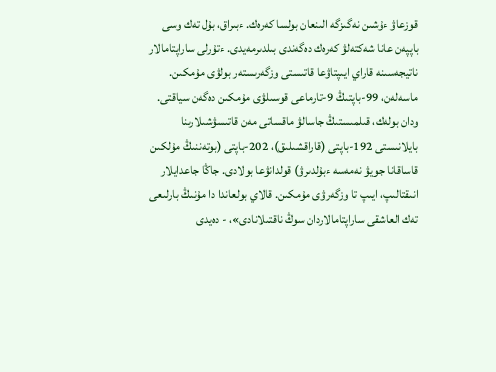قوزعاۋ ءۇشىن نەگىزگە الىنعان بولسا كەرەك. ءبىراق، بۇل تەك وسى باپپەن عانا شەكتەلۋ كەرەك دەگەندى بىلدىرمەيدى. ءتۇرلى ساراپتامالار ناتيجەسىنە قاراي ايىپتاۋعا قاتىستى وزگەرىستەر بولۋى مۇمكىن. ماسەلەن، 99-باپتىڭ 9-تارماعى قوسىلۋى مۇمكىن دەگەن سياقتى. ودان بولەك، قىلمىستىڭ جاسالۋ ماقساتى مەن قاتىسۋشىلارىنا بايلانىستى 192-باپتى (قاراقشىلىق)، 202-باپتى (بوتەننىڭ مۇلكىن قاساقانا جويۋ نەمەسە ءبۇلدىرۋ) قولدانۋعا بولادى. جاڭا جاعدايلار انىقتالىپ، ايىپ تا وزگەرۋى مۇمكىن. قالاي بولعاندا دا مۇنىڭ بارلىعى تەك العاشقى ساراپتامالاردان سوڭ ناقتىلانادى»، - دەيدى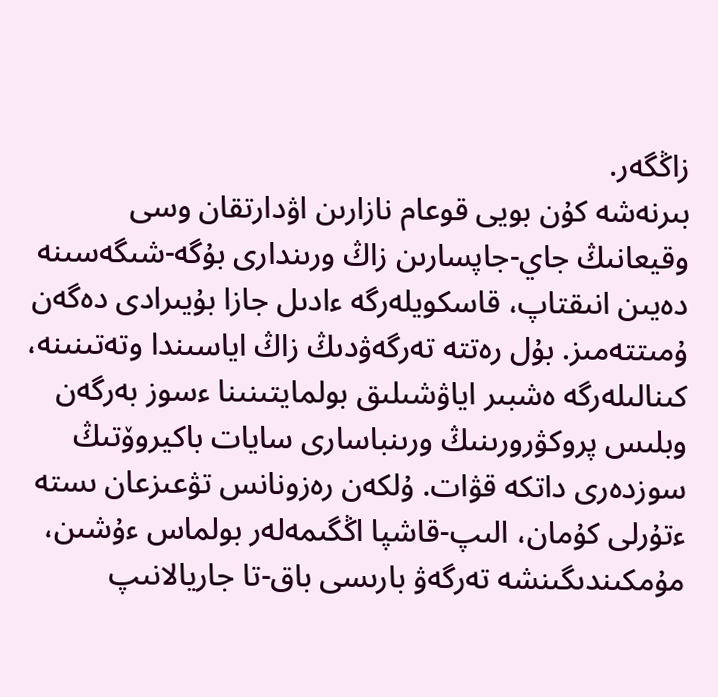زاڭگەر.
بىرنەشە كۇن بويى قوعام نازارىن اۋدارتقان وسى وقيعانىڭ جاي-جاپسارىن زاڭ ورىندارى بۇگە-شىگەسىنە دەيىن انىقتاپ، قاسكويلەرگە ءادىل جازا بۇيىرادى دەگەن ۇمىتتەمىز. بۇل رەتتە تەرگەۋدىڭ زاڭ اياسىندا وتەتىنىنە، كىنالىلەرگە ەشبىر اياۋشىلىق بولمايتىنىنا ءسوز بەرگەن وبلىس پروكۋرورىنىڭ ورىنباسارى سايات باكيروۆتىڭ سوزدەرى داتكە قۋات. ۇلكەن رەزونانس تۋعىزعان ىستە ءتۇرلى كۇمان، الىپ-قاشپا اڭگىمەلەر بولماس ءۇشىن، مۇمكىندىگىنشە تەرگەۋ بارىسى باق-تا جاريالانىپ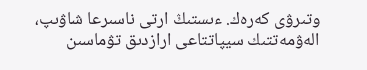وتىرۋى كەرەك. ءىستىڭ ارتى ناسىرعا شاۋىپ، الەۋمەتتىك سيپاتتاعى ارازدىق تۋماسىن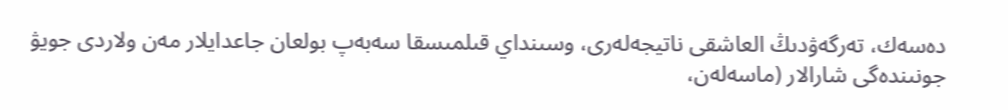دەسەك، تەرگەۋدىڭ العاشقى ناتيجەلەرى، وسىنداي قىلمىسقا سەبەپ بولعان جاعدايلار مەن ولاردى جويۋ جونىندەگى شارالار (ماسەلەن،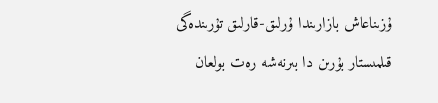ۇزىناعاش بازارىندا ۇرلىق-قارلىق تۇرىندەگى قىلمىستار بۇرىن دا بىرنەشە رەت بولعان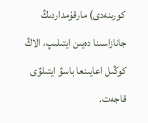كورىنەدى) مارقۇمداردىڭ جانازاسىنا دەيىن ايتىلىپ، الاڭ كوڭىل اعايىنعا باسۋ ايتىلۋى قاجەت.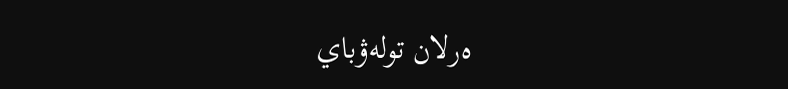ەرلان تولەۋباي